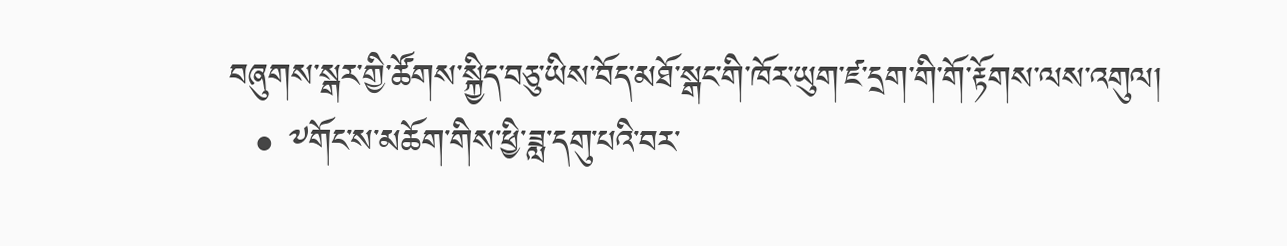བཞུགས་སྒར་གྱི་ཚོགས་སྐྱིད་བཅུ་ཡིས་བོད་མཐོ་སྒང་གི་ཁོར་ཡུག་ཛ་དྲག་གི་གོ་རྟོགས་ལས་འགུལ།
  • ༸གོང་ས་མཆོག་གིས་ཕྱི་ཟླ་དགུ་པའི་བར་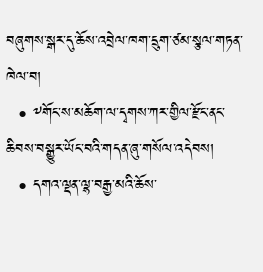བཞུགས་སྒར་དུ་ཆོས་འབྲེལ་ཁག་དྲུག་ཙམ་སྩལ་གཏན་ཁེལ་བ།
  • ༸གོང་ས་མཆོག་ལ་དྭགས་ཀར་གྱིལ་རྫོང་ནང་ཆིབས་བསྒྱུར་ཡོང་བའི་གདན་ཞུ་གསོལ་འདེབས།
  • དགའ་ལྡན་ལྷ་བརྒྱ་མའི་ཆོས་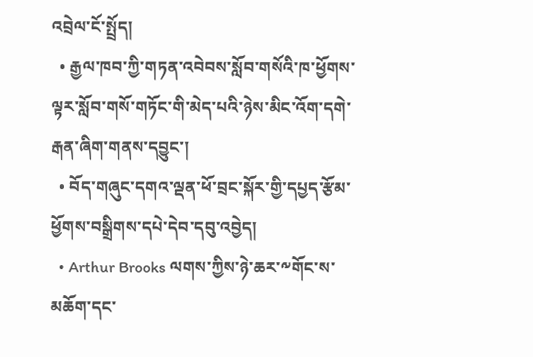འབྲེལ་ངོ་སྤྲོད།
  • རྒྱལ་ཁབ་ཀྱི་གཏན་འབེབས་སློབ་གསོའི་ཁ་ཕྱོགས་ལྟར་སློབ་གསོ་གཏོང་གི་མེད་པའི་ཉེས་མིང་འོག་དགེ་རྒན་ཞིག་གནས་དབྱུང་།
  • བོད་གཞུང་དགའ་ལྡན་ཕོ་བྲང་སྐོར་གྱི་དཔྱད་རྩོམ་ཕྱོགས་བསྒྲིགས་དཔེ་དེབ་དབུ་འབྱེད།
  • Arthur Brooks ལགས་ཀྱིས་ཉེ་ཆར་༸གོང་ས་མཆོག་དང་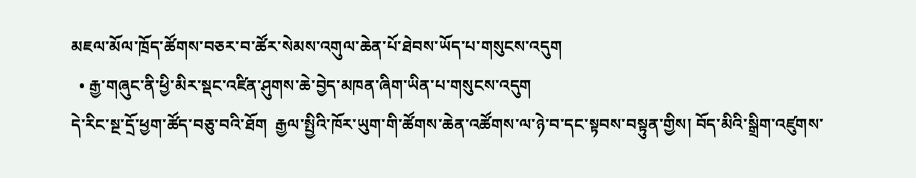མཇལ་མོལ་ཁྲོད་ཚོགས་བཅར་བ་ཚོར་སེམས་འགུལ་ཆེན་པོ་ཐེབས་ཡོད་པ་གསུངས་འདུག
  • རྒྱ་གཞུང་ནི་ཕྱི་མིར་སྡང་འཛིན་ཤུགས་ཆེ་བྱེད་མཁན་ཞིག་ཡིན་པ་གསུངས་འདུག
དེ་རིང་སྔ་དྲོ་ཕྱག་ཚོད་བཅུ་བའི་ཐོག  རྒྱལ་སྤྱིའི་ཁོར་ཡུག་གི་ཚོགས་ཆེན་འཚོགས་ལ་ཉེ་བ་དང་སྟབས་བསྟུན་གྱིས། བོད་མིའི་སྒྲིག་འཛུགས་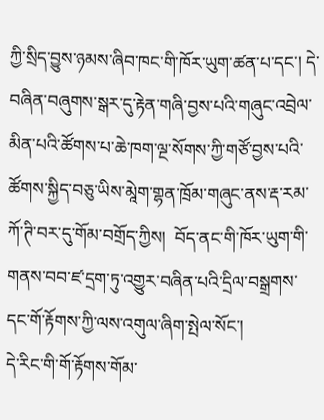ཀྱི་སྲིད་བྱུས་ཉམས་ཞིབ་ཁང་གི་ཁོར་ཡུག་ཚན་པ་དང་། དེ་བཞིན་བཞུགས་སྒར་དུ་རྟེན་གཞི་བྱས་པའི་གཞུང་འབྲེལ་མིན་པའི་ཚོགས་པ་ཆེ་ཁག་ལྔ་སོགས་ཀྱི་གཙོ་བྱས་པའི་ཚོགས་སྐྱིད་བཅུ་ཡིས་མཱེག་གྷན་ཁྲོམ་གཞུང་ནས་རྡ་རམ་ཀོ་ཊི་བར་དུ་གོམ་བགྲོད་ཀྱིས།  བོད་ནང་གི་ཁོར་ཡུག་གི་གནས་བབ་ཛ་དྲག་ཏུ་འགྱུར་བཞིན་པའི་དྲིལ་བསྒྲགས་དང་གོ་རྟོགས་ཀྱི་ལས་འགུལ་ཞིག་སྤེལ་སོང་།
དེ་རིང་གི་གོ་རྟོགས་གོམ་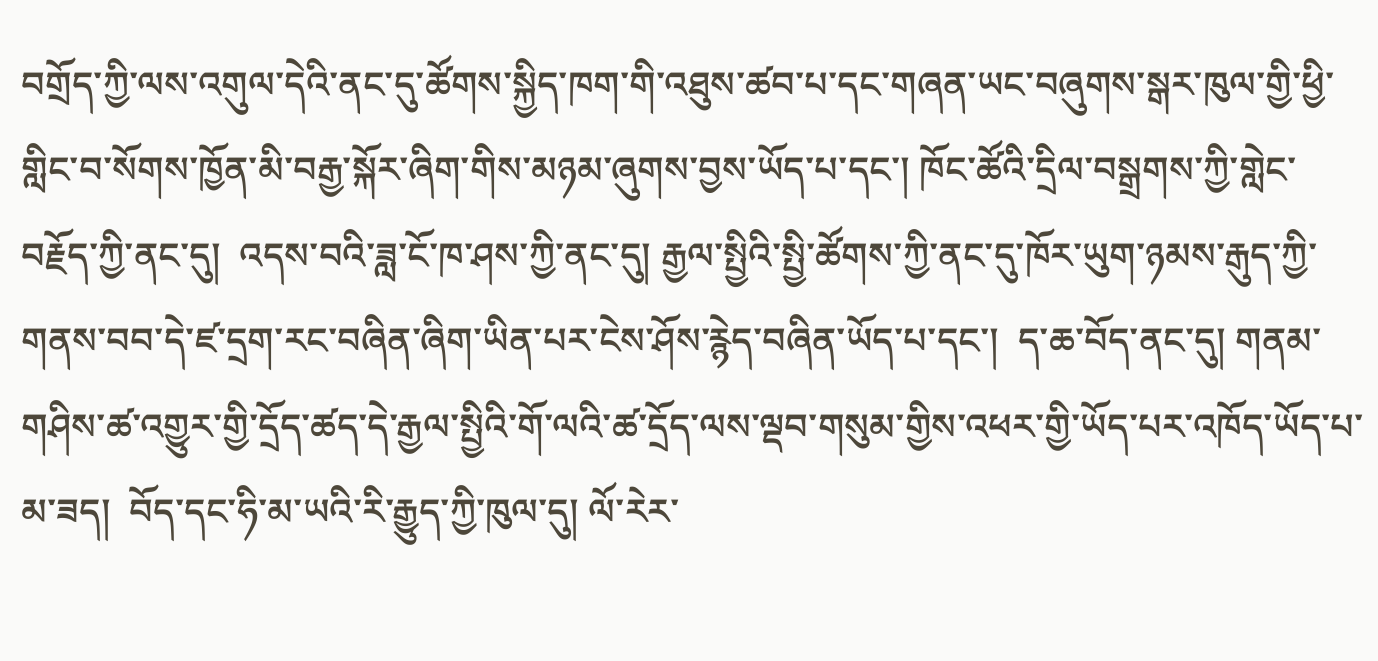བགྲོད་ཀྱི་ལས་འགུལ་དེའི་ནང་དུ་ཚོགས་སྐྱིད་ཁག་གི་འཐུས་ཚབ་པ་དང་གཞན་ཡང་བཞུགས་སྒར་ཁུལ་གྱི་ཕྱི་གླིང་བ་སོགས་ཁྱོན་མི་བརྒྱ་སྐོར་ཞིག་གིས་མཉམ་ཞུགས་བྱས་ཡོད་པ་དང་། ཁོང་ཚོའི་དྲིལ་བསྒྲགས་ཀྱི་གླེང་བརྗོད་ཀྱི་ནང་དུ།  འདས་བའི་ཟླ་ངོ་ཁ་ཤས་ཀྱི་ནང་དུ། རྒྱལ་སྤྱིའི་སྤྱི་ཚོགས་ཀྱི་ནང་དུ་ཁོར་ཡུག་ཉམས་རྒུད་ཀྱི་གནས་བབ་དེ་ཛ་དྲག་རང་བཞིན་ཞིག་ཡིན་པར་ངེས་ཤོས་རྙེད་བཞིན་ཡོད་པ་དང་།  ད་ཆ་བོད་ནང་དུ། གནམ་གཤིས་ཚ་འགྱུར་གྱི་དྲོད་ཚད་དེ་རྒྱལ་སྤྱིའི་གོ་ལའི་ཚ་དྲོད་ལས་ལྡབ་གསུམ་གྱིས་འཕར་གྱི་ཡོད་པར་འཁོད་ཡོད་པ་མ་ཟད།  བོད་དང་ཧི་མ་ཡའི་རི་རྒྱུད་ཀྱི་ཁུལ་དུ། ལོ་རེར་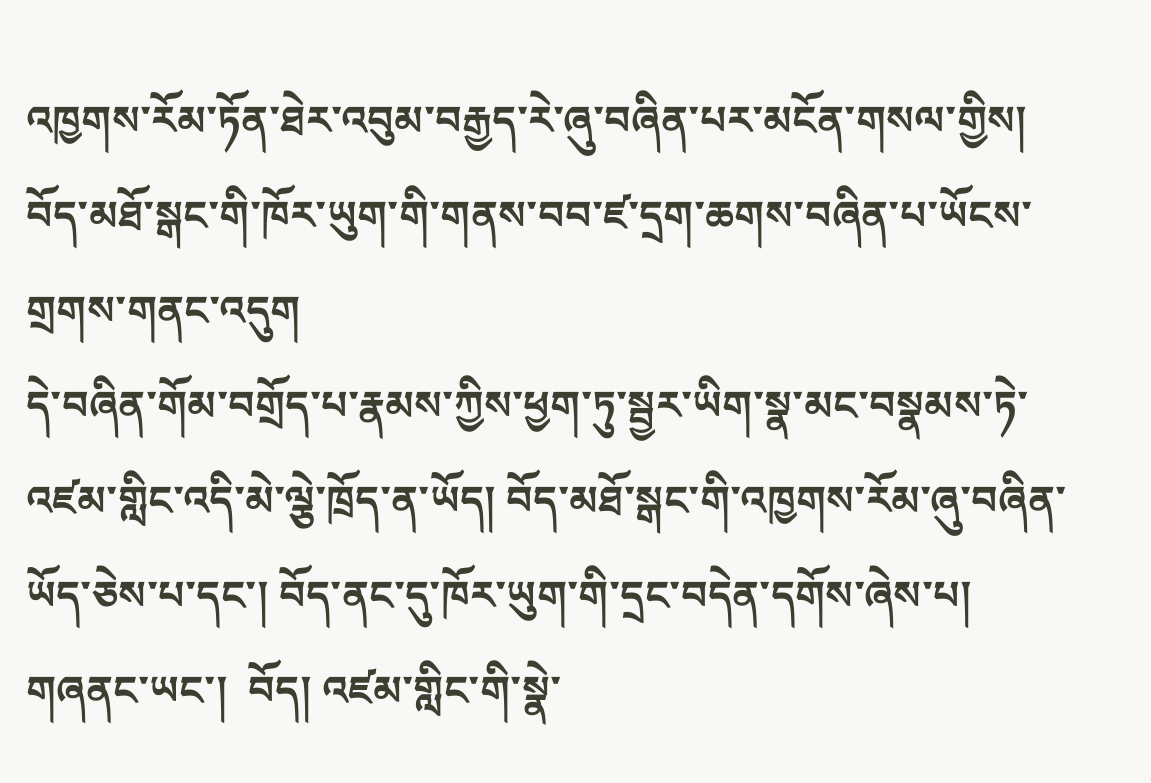འཁྱགས་རོམ་ཏོན་ཐེར་འབུམ་བརྒྱད་རེ་ཞུ་བཞིན་པར་མངོན་གསལ་གྱིས།  བོད་མཐོ་སྒང་གི་ཁོར་ཡུག་གི་གནས་བབ་ཛ་དྲག་ཆགས་བཞིན་པ་ཡོངས་གྲགས་གནང་འདུག
དེ་བཞིན་གོམ་བགྲོད་པ་རྣམས་ཀྱིས་ཕྱག་ཏུ་སྦྱར་ཡིག་སྣ་མང་བསྣམས་ཏེ་འཛམ་གླིང་འདི་མེ་ལྕེ་ཁྲོད་ན་ཡོད། བོད་མཐོ་སྒང་གི་འཁྱགས་རོམ་ཞུ་བཞིན་ཡོད་ཅེས་པ་དང་། བོད་ནང་དུ་ཁོར་ཡུག་གི་དྲང་བདེན་དགོས་ཞེས་པ། གཞནང་ཡང་།  བོད། འཛམ་གླིང་གི་སྣེ་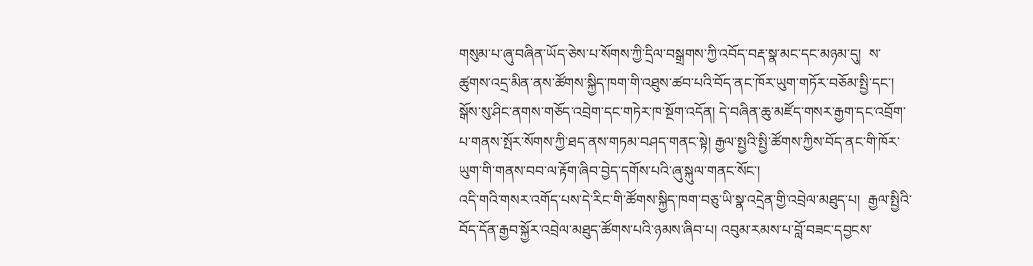གསུམ་པ་ཞུ་བཞིན་ཡོད་ཅེས་པ་སོགས་ཀྱི་དྲིལ་བསྒྲགས་ཀྱི་འབོད་བརྡ་སྣ་མང་དང་མཉམ་དུ།  ས་ཚུགས་འདྲ་མིན་ནས་ཚོགས་སྐྱིད་ཁག་གི་འཐུས་ཚབ་པའི་བོད་ནང་ཁོར་ཡུག་གཏོར་བཅོམ་སྤྱི་དང་། སྒོས་སུ་ཤིང་ནགས་གཅོད་འབྲེག་དང་གཏེར་ཁ་སྔོག་འདོན། དེ་བཞིན་ཆུ་མཛོད་གསར་རྒྱག་དང་འབྲོག་པ་གནས་སྤོར་སོགས་ཀྱི་ཐད་ནས་གཏམ་བཤད་གནང་སྟེ། རྒྱལ་སྤྱའི་སྤྱི་ཚོགས་ཀྱིས་བོད་ནང་གི་ཁོར་ཡུག་གི་གནས་བབ་ལ་རྟོག་ཞིབ་བྱེད་དགོས་པའི་ཞུ་སྐུལ་གནང་སོང་།
འདི་གའི་གསར་འགོད་པས་དེ་རིང་གི་ཚོགས་སྐྱིད་ཁག་བཅུ་ཡི་སྣ་འདྲེན་གྱི་འབྲེལ་མཐུད་པ།  རྒྱལ་སྤྱིའི་བོད་དོན་རྒྱབ་སྐྱོར་འབྲེལ་མཐུད་ཚོགས་པའི་ཉམས་ཞིབ་པ། འབུམ་རམས་པ་བློ་བཟང་དབྱངས་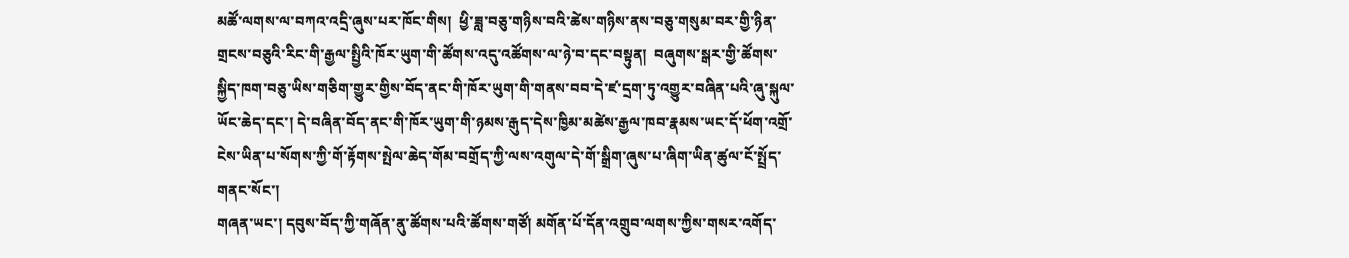མཚོ་ལགས་ལ་བཀའ་འདྲི་ཞུས་པར་ཁོང་གིས།  ཕྱི་ཟླ་བཅུ་གཉིས་བའི་ཚེས་གཉིས་ནས་བཅུ་གསུམ་བར་གྱི་ཉིན་གྲངས་བཅུའི་རིང་གི་རྒྱལ་སྤྱིའི་ཁོར་ཡུག་གི་ཚོགས་འདུ་འཚོགས་ལ་ཉེ་བ་དང་བསྟུན།  བཞུགས་སྒར་གྱི་ཚོགས་སྐྱིད་ཁག་བཅུ་ཡིས་གཅིག་གྱུར་གྱིས་བོད་ནང་གི་ཁོར་ཡུག་གི་གནས་བབ་དེ་ཛ་དྲག་ཏུ་འགྱུར་བཞིན་པའི་ཞུ་སྐུལ་ཡོང་ཆེད་དང་། དེ་བཞིན་བོད་ནང་གི་ཁོར་ཡུག་གི་ཉམས་རྒུད་དེས་ཁྱིམ་མཚེས་རྒྱལ་ཁབ་རྣམས་ཡང་དོ་ཕོག་འགྲོ་ངེས་ཡིན་པ་སོགས་ཀྱི་གོ་རྟོགས་སྤེལ་ཆེད་གོམ་བགྲོད་ཀྱི་ལས་འགུལ་དེ་གོ་སྒྲིག་ཞུས་པ་ཞིག་ཡིན་ཚུལ་ངོ་སྤྲོད་གནང་སོང་།
གཞན་ཡང་། དབུས་བོད་ཀྱི་གཞོན་ནུ་ཚོགས་པའི་ཚོགས་གཙོ། མགོན་པོ་དོན་འགྲུབ་ལགས་ཀྱིས་གསར་འགོད་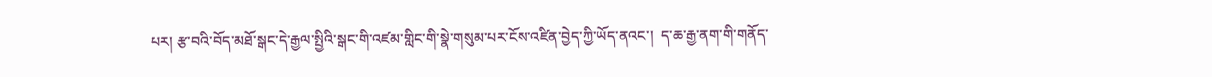པར། རྩ་བའི་བོད་མཐོ་སྒང་དེ་རྒྱལ་སྤྱིའི་སྒང་གི་འཛམ་གླིང་གི་སྣེ་གསུམ་པར་ངོས་འཛིན་བྱེད་ཀྱི་ཡོད་ནའང་།  ད་ཆ་རྒྱ་ནག་གི་གནོད་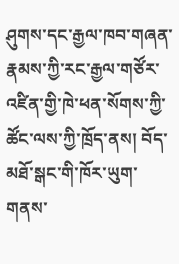ཤུགས་དང་རྒྱལ་ཁབ་གཞན་རྣམས་ཀྱི་རང་རྒྱལ་གཙོར་འཛིན་གྱི་ཁེ་ཕན་སོགས་ཀྱི་ཚོང་ལས་ཀྱི་ཁྲོད་ནས། བོད་མཐོ་སྒང་གི་ཁོར་ཡུག་གནས་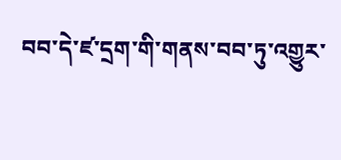བབ་དེ་ཛ་དྲག་གི་གནས་བབ་ཏུ་འགྱུར་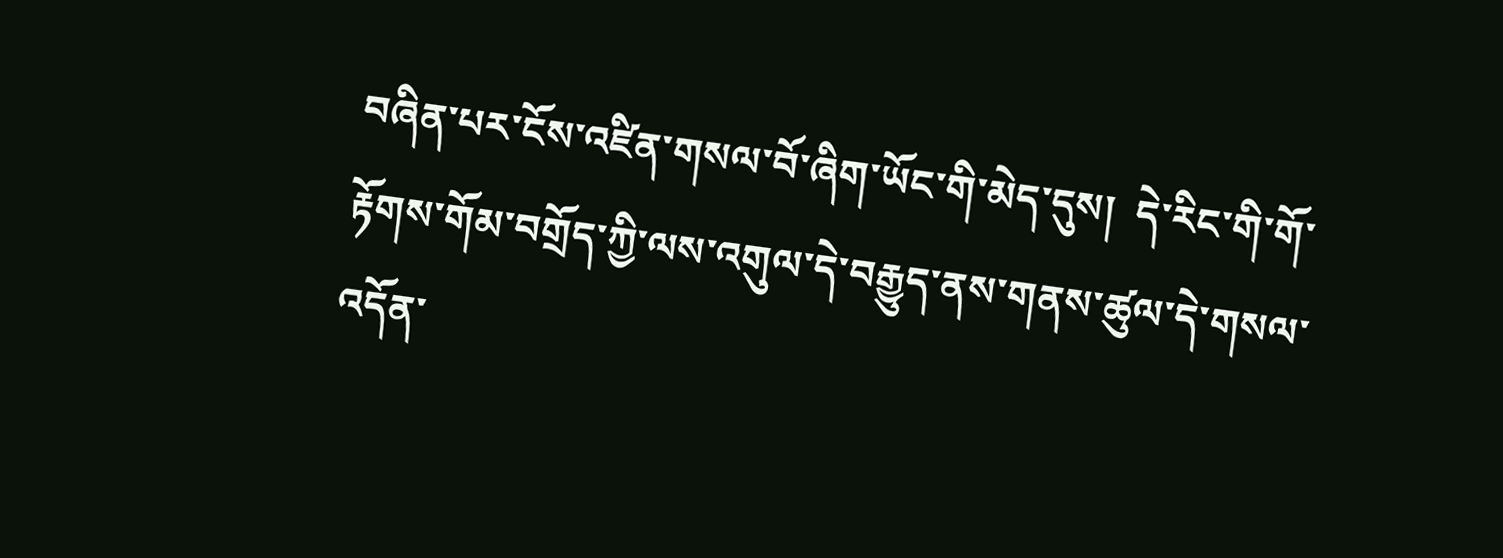བཞིན་པར་ངོས་འཛིན་གསལ་བོ་ཞིག་ཡོང་གི་མེད་དུས།  དེ་རིང་གི་གོ་རྟོགས་གོམ་བགྲོད་ཀྱི་ལས་འགུལ་དེ་བརྒྱུད་ནས་གནས་ཚུལ་དེ་གསལ་འདོན་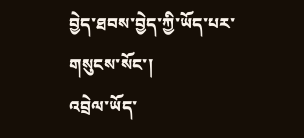བྱེད་ཐབས་བྱེད་ཀྱི་ཡོད་པར་གསུངས་སོང་།
འབྲེལ་ཡོད་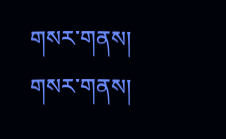གསར་གནས།
གསར་གནས།